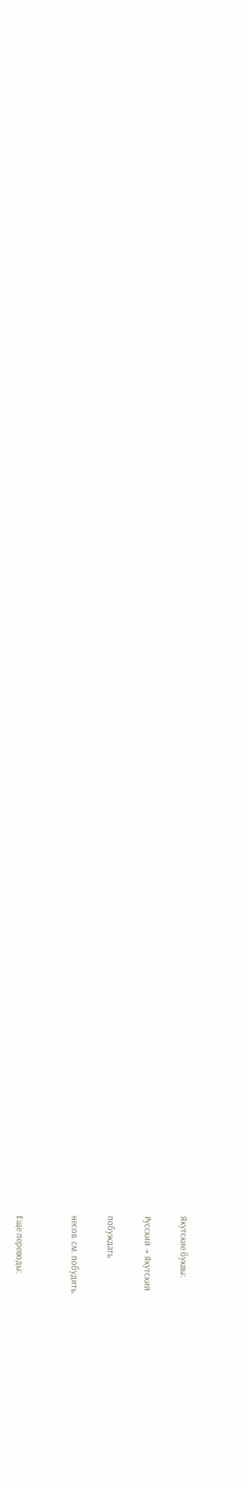Якутские буквы:

Русский → Якутский

побуждать

несов. см. побудить.


Еще переводы: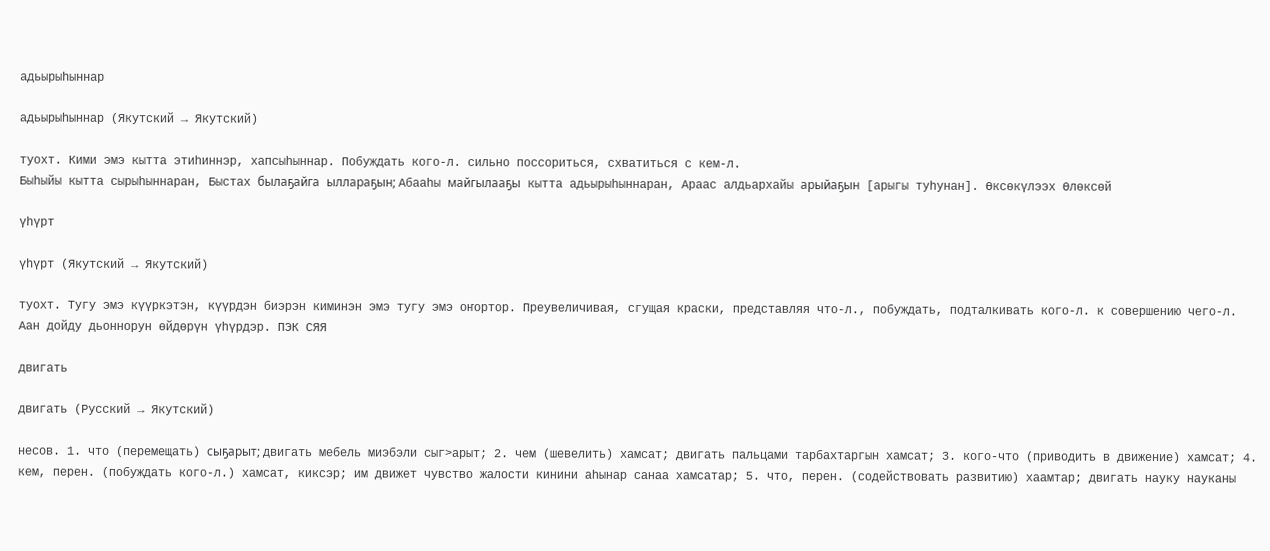адьырыһыннар

адьырыһыннар (Якутский → Якутский)

туохт. Кими эмэ кытта этиһиннэр, хапсыһыннар. Побуждать кого-л. сильно поссориться, схватиться с кем-л.
Быһыйы кытта сырыһыннаран, Быстах былаҕайга ыллараҕын; Абааһы майгылааҕы кытта адьырыһыннаран, Араас алдьархайы арыйаҕын [арыгы туһунан]. Өксөкүлээх Өлөксөй

үһүрт

үһүрт (Якутский → Якутский)

туохт. Тугу эмэ күүркэтэн, күүрдэн биэрэн киминэн эмэ тугу эмэ оҥортор. Преувеличивая, сгущая краски, представляя что-л., побуждать, подталкивать кого-л. к совершению чего-л.
Аан дойду дьоннорун өйдөрүн үһүрдэр. ПЭК СЯЯ

двигать

двигать (Русский → Якутский)

несов. 1. что (перемещать) сыҕарыт; двигать мебель миэбэли сыг>арыт; 2. чем (шевелить) хамсат; двигать пальцами тарбахтаргын хамсат; 3. кого-что (приводить в движение) хамсат; 4. кем, перен. (побуждать кого-л.) хамсат, киксэр; им движет чувство жалости кинини аһынар санаа хамсатар; 5. что, перен. (содействовать развитию) хаамтар; двигать науку науканы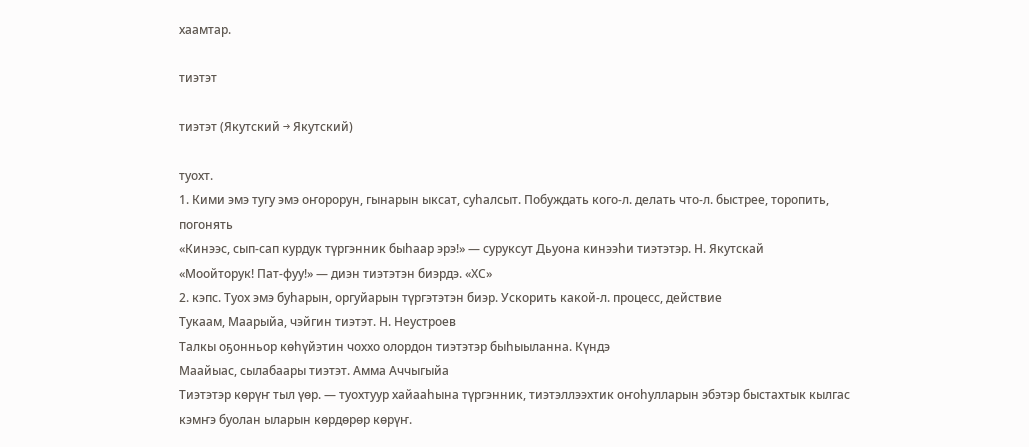хаамтар.

тиэтэт

тиэтэт (Якутский → Якутский)

туохт.
1. Кими эмэ тугу эмэ оҥорорун, гынарын ыксат, суһалсыт. Побуждать кого-л. делать что-л. быстрее, торопить, погонять
«Кинээс, сып-сап курдук түргэнник быһаар эрэ!» — суруксут Дьуона кинээһи тиэтэтэр. Н. Якутскай
«Моойторук! Пат-фуу!» — диэн тиэтэтэн биэрдэ. «ХС»
2. кэпс. Туох эмэ буһарын, оргуйарын түргэтэтэн биэр. Ускорить какой-л. процесс, действие
Тукаам, Маарыйа, чэйгин тиэтэт. Н. Неустроев
Талкы оҕонньор көһүйэтин чоххо олордон тиэтэтэр быһыыланна. Күндэ
Маайыас, сылабаары тиэтэт. Амма Аччыгыйа
Тиэтэтэр көрүҥ тыл үөр. — туохтуур хайааһына түргэнник, тиэтэллээхтик оҥоһулларын эбэтэр быстахтык кылгас кэмҥэ буолан ыларын көрдөрөр көрүҥ.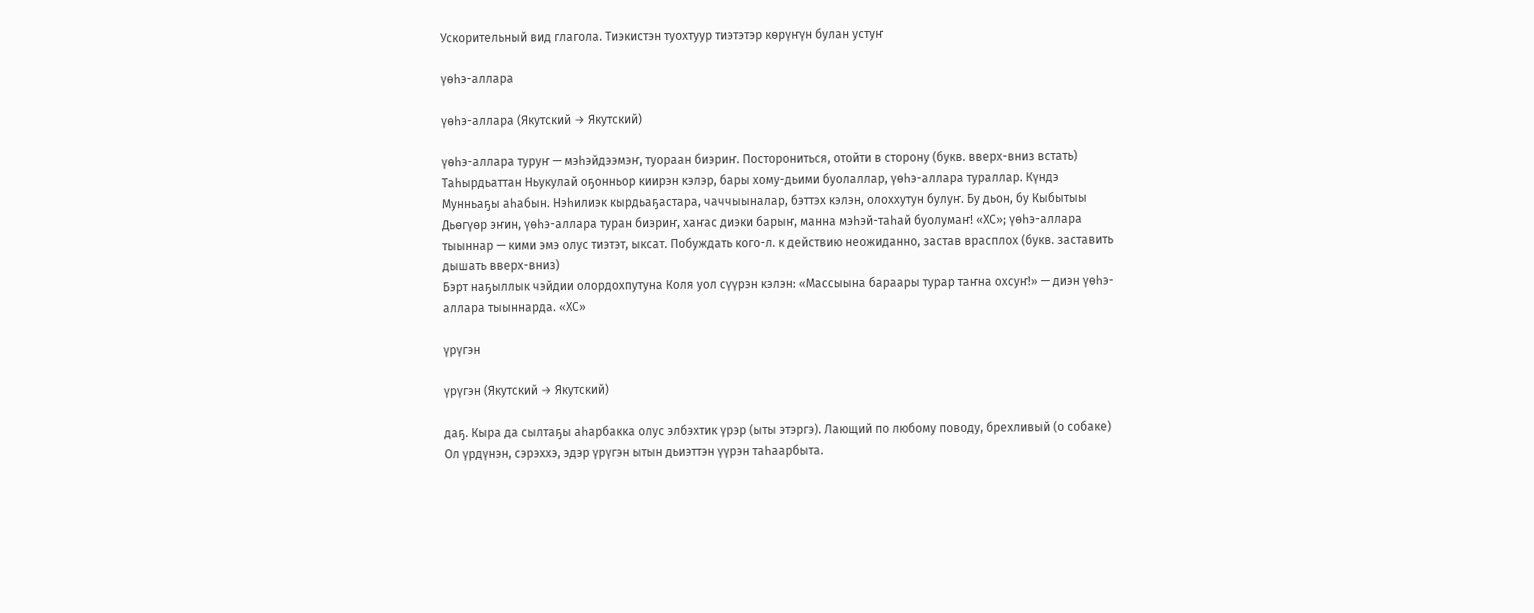Ускорительный вид глагола. Тиэкистэн туохтуур тиэтэтэр көрүҥүн булан устуҥ

үөһэ-аллара

үөһэ-аллара (Якутский → Якутский)

үөһэ-аллара туруҥ — мэһэйдээмэҥ, туораан биэриҥ. Посторониться, отойти в сторону (букв. вверх-вниз встать)
Таһырдьаттан Ньукулай оҕонньор киирэн кэлэр, бары хому-дьими буолаллар, үөһэ-аллара тураллар. Күндэ
Мунньаҕы аһабын. Нэһилиэк кырдьаҕастара, чаччыыналар, бэттэх кэлэн, олоххутун булуҥ. Бу дьон, бу Кыбытыы Дьөгүөр эҥин, үөһэ-аллара туран биэриҥ, хаҥас диэки барыҥ, манна мэһэй-таһай буолумаҥ! «ХС»; үөһэ-аллара тыыннар — кими эмэ олус тиэтэт, ыксат. Побуждать кого-л. к действию неожиданно, застав врасплох (букв. заставить дышать вверх-вниз)
Бэрт наҕыллык чэйдии олордохпутуна Коля уол сүүрэн кэлэн: «Массыына бараары турар таҥна охсуҥ!» — диэн үөһэ-аллара тыыннарда. «ХС»

үрүгэн

үрүгэн (Якутский → Якутский)

даҕ. Кыра да сылтаҕы аһарбакка олус элбэхтик үрэр (ыты этэргэ). Лающий по любому поводу, брехливый (о собаке)
Ол үрдүнэн, сэрэххэ, эдэр үрүгэн ытын дьиэттэн үүрэн таһаарбыта.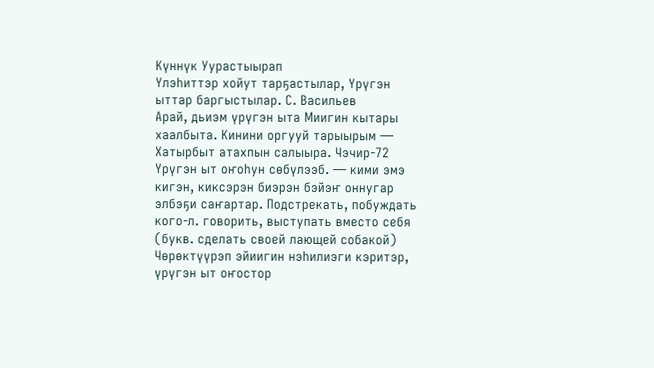Күннүк Уурастыырап
Үлэһиттэр хойут тарҕастылар, Үрүгэн ыттар баргыстылар. С. Васильев
Арай, дьиэм үрүгэн ыта Миигин кытары хаалбыта. Кинини оргууй тарыырым — Хатырбыт атахпын салыыра. Чэчир-72
Үрүгэн ыт оҥоһун сөбүлээб. — кими эмэ кигэн, киксэрэн биэрэн бэйэҥ оннугар элбэҕи саҥартар. Подстрекать, побуждать кого-л. говорить, выступать вместо себя (букв. сделать своей лающей собакой)
Чөрөктүүрэп эйиигин нэһилиэги кэритэр, үрүгэн ыт оҥостор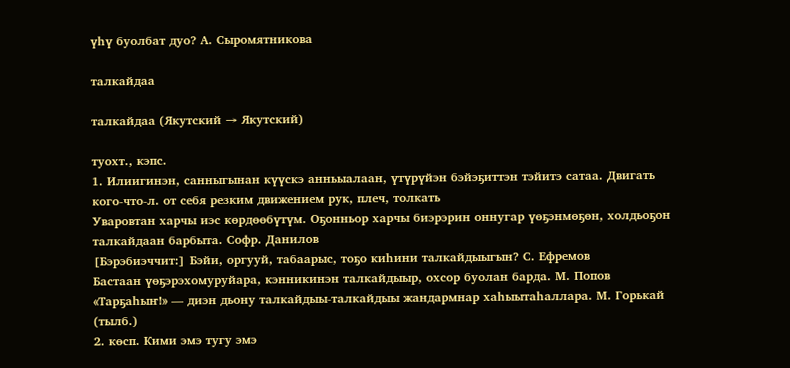үһү буолбат дуо? А. Сыромятникова

талкайдаа

талкайдаа (Якутский → Якутский)

туохт., кэпс.
1. Илиигинэн, санныгынан күүскэ анньыалаан, үтүрүйэн бэйэҕиттэн тэйитэ сатаа. Двигать кого-что-л. от себя резким движением рук, плеч, толкать
Уваровтан харчы иэс көрдөөбүтүм. Оҕонньор харчы биэрэрин оннугар үөҕэнмөҕөн, холдьоҕон талкайдаан барбыта. Софр. Данилов
[Бэрэбиэччит:] Бэйи, оргууй, табаарыс, тоҕо киһини талкайдыыгын? С. Ефремов
Бастаан үөҕэрэхомуруйара, кэнникинэн талкайдыыр, охсор буолан барда. М. Попов
«Тарҕаһыҥ!» — диэн дьону талкайдыы-талкайдыы жандармнар хаһыытаһаллара. М. Горькай (тылб.)
2. көсп. Кими эмэ тугу эмэ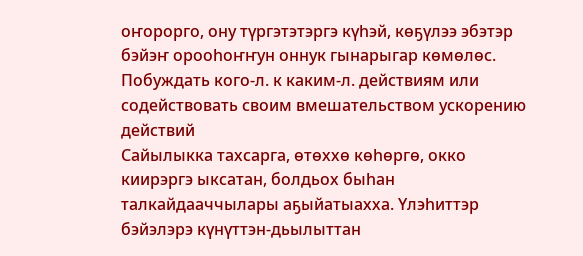оҥорорго, ону түргэтэтэргэ күһэй, көҕүлээ эбэтэр бэйэҥ орооһоҥҥун оннук гынарыгар көмөлөс. Побуждать кого-л. к каким-л. действиям или содействовать своим вмешательством ускорению действий
Сайылыкка тахсарга, өтөххө көһөргө, окко киирэргэ ыксатан, болдьох быһан талкайдааччылары аҕыйатыахха. Үлэһиттэр бэйэлэрэ күнүттэн-дьылыттан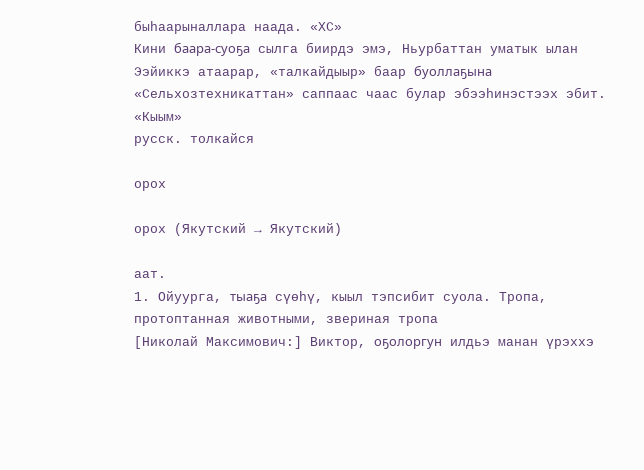быһаарыналлара наада. «ХС»
Кини баара-суоҕа сылга биирдэ эмэ, Ньурбаттан уматык ылан Ээйиккэ атаарар, «талкайдыыр» баар буоллаҕына «Сельхозтехникаттан» саппаас чаас булар эбээһинэстээх эбит. «Кыым»
русск. толкайся

орох

орох (Якутский → Якутский)

аат.
1. Ойуурга, тыаҕа сүөһү, кыыл тэпсибит суола. Тропа, протоптанная животными, звериная тропа
[Николай Максимович:] Виктор, оҕолоргун илдьэ манан үрэххэ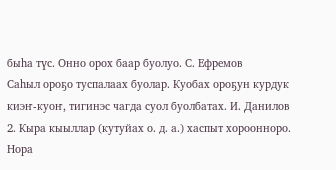быһа түс. Онно орох баар буолуо. С. Ефремов
Саһыл ороҕо туспалаах буолар. Куобах ороҕун курдук киэҥ-куоҥ, тигинэс чагда суол буолбатах. И. Данилов
2. Кыра кыыллар (кутуйах о. д. а.) хаспыт хороонноро. Нора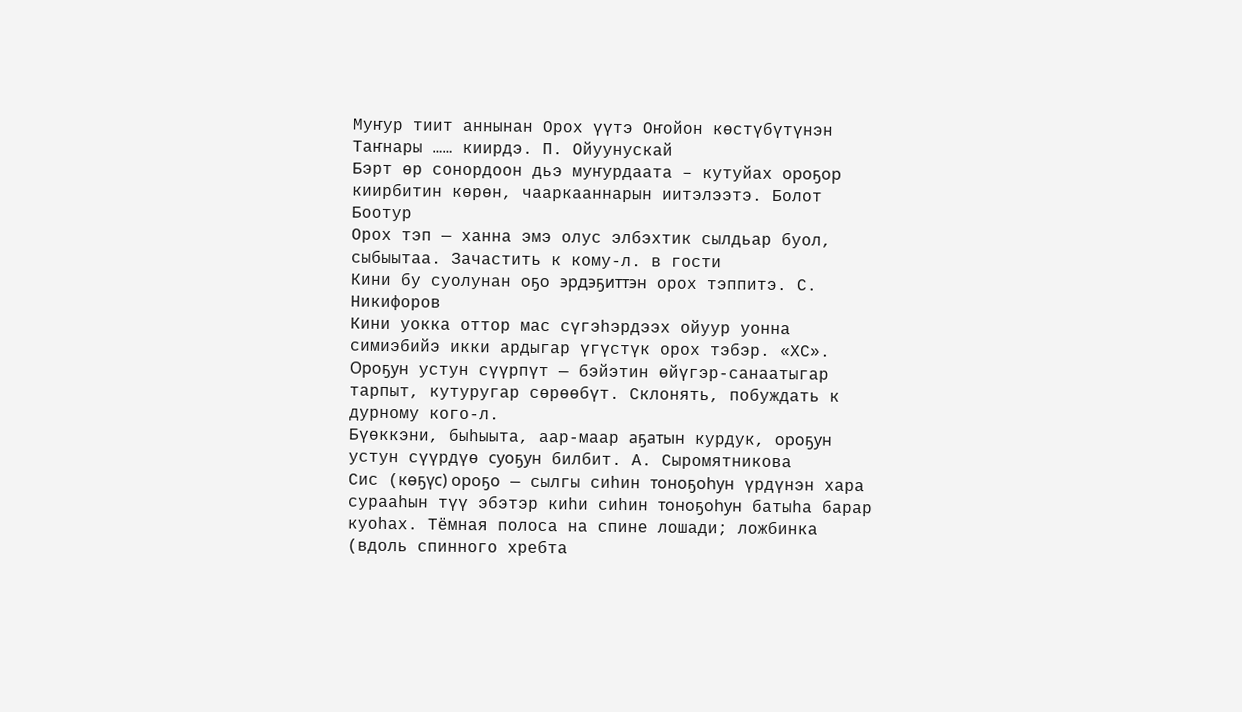Муҥур тиит аннынан Орох үүтэ Оҥойон көстүбүтүнэн Таҥнары …… киирдэ. П. Ойуунускай
Бэрт өр сонордоон дьэ муҥурдаата – кутуйах ороҕор киирбитин көрөн, чааркааннарын иитэлээтэ. Болот Боотур
Орох тэп — ханна эмэ олус элбэхтик сылдьар буол, сыбыытаа. Зачастить к кому-л. в гости
Кини бу суолунан оҕо эрдэҕиттэн орох тэппитэ. С. Никифоров
Кини уокка оттор мас сүгэһэрдээх ойуур уонна симиэбийэ икки ардыгар үгүстүк орох тэбэр. «ХС». Ороҕун устун сүүрпүт — бэйэтин өйүгэр-санаатыгар тарпыт, кутуругар сөрөөбүт. Склонять, побуждать к дурному кого-л.
Бүөккэни, быһыыта, аар-маар аҕатын курдук, ороҕун устун сүүрдүө суоҕун билбит. А. Сыромятникова
Сис (көҕүс) ороҕо — сылгы сиһин тоноҕоһун үрдүнэн хара сурааһын түү эбэтэр киһи сиһин тоноҕоһун батыһа барар куоһах. Тёмная полоса на спине лошади; ложбинка (вдоль спинного хребта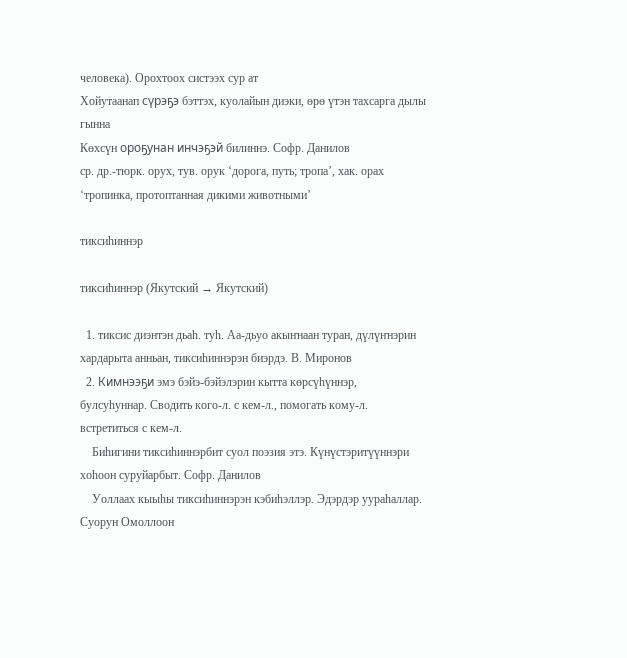человека). Орохтоох систээх сур ат
Хойутаанап сүрэҕэ бэттэх, куолайын диэки, өрө үтэн тахсарга дылы гынна
Көхсүн ороҕунан инчэҕэй билиннэ. Софр. Данилов
ср. др.-тюрк. орух, тув. орук ‘дорога, путь; тропа’, хак. орах ‘тропинка, протоптанная дикими животными’

тиксиһиннэр

тиксиһиннэр (Якутский → Якутский)

  1. тиксис диэнтэн дьаһ. туһ. Аа-дьуо акыҥнаан туран, дүлүҥнэрин хардарыта анньан, тиксиһиннэрэн биэрдэ. В. Миронов
  2. Кимнээҕи эмэ бэйэ-бэйэлэрин кытта көрсүһүннэр, булсуһуннар. Сводить кого-л. с кем-л., помогать кому-л. встретиться с кем-л.
    Биһигини тиксиһиннэрбит суол поэзия этэ. Күнүстэритүүннэри хоһоон суруйарбыт. Софр. Данилов
    Уоллаах кыыһы тиксиһиннэрэн кэбиһэллэр. Эдэрдэр уураһаллар. Суорун Омоллоон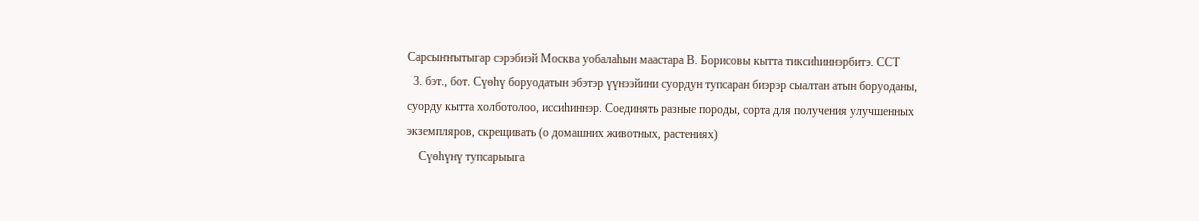Сарсыҥҥытыгар сэрэбиэй Москва уобалаһын маастара В. Борисовы кытта тиксиһиннэрбитэ. ССТ
  3. бэт., бот. Сүөһү боруодатын эбэтэр үүнээйини суордун тупсаран биэрэр сыалтан атын боруоданы, суорду кытта холботолоо, иссиһиннэр. Соединять разные породы, сорта для получения улучшенных экземпляров, скрещивать (о домашних животных, растениях)
    Сүөһүнү тупсарыыга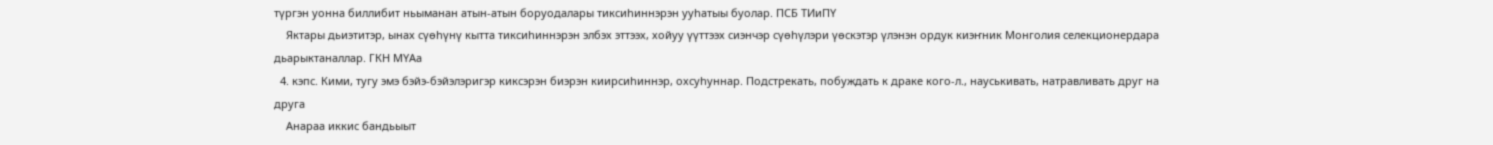түргэн уонна биллибит ньыманан атын-атын боруодалары тиксиһиннэрэн ууһатыы буолар. ПСБ ТИиПҮ
    Яктары дьиэтитэр, ынах сүөһүнү кытта тиксиһиннэрэн элбэх эттээх, хойуу үүттээх сиэнчэр сүөһүлэри үөскэтэр үлэнэн ордук киэҥник Монголия селекционердара дьарыктаналлар. ГКН МҮАа
  4. кэпс. Кими, тугу эмэ бэйэ-бэйэлэригэр киксэрэн биэрэн киирсиһиннэр, охсуһуннар. Подстрекать, побуждать к драке кого-л., науськивать, натравливать друг на друга
    Анараа иккис бандьыыт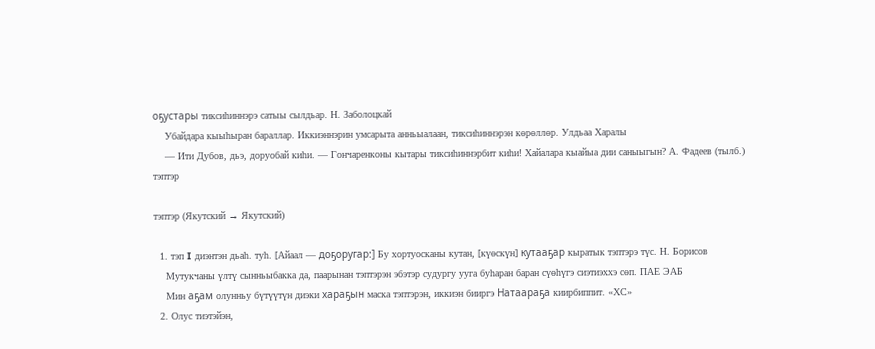оҕустары тиксиһиннэрэ сатыы сылдьар. Н. Заболоцкай
    Убайдара кыыһыран бараллар. Иккиэннэрин умсарыта анньыалаан, тиксиһиннэрэн көрөллөр. Улдьаа Харалы
    — Ити Дубов, дьэ, доруобай киһи. — Гончаренконы кытары тиксиһиннэрбит киһи! Хайалара кыайыа дии саныыгын? А. Фадеев (тылб.)
тэптэр

тэптэр (Якутский → Якутский)

  1. тэп I диэнтэн дьаһ. туһ. [Айаал — доҕоругар:] Бу хортуосканы кутан, [күөскүн] кутааҕар кыратык тэптэрэ түс. Н. Борисов
    Мутукчаны үлтү сынньыбакка да, паарынан тэптэрэн эбэтэр судургу ууга буһаран баран сүөһүгэ сиэтиэххэ сөп. ПАЕ ЭАБ
    Мин аҕам олунньу бүтүүтүн диэки хараҕын маска тэптэрэн, иккиэн бииргэ Натаараҕа киирбиппит. «ХС»
  2. Олус тиэтэйэн,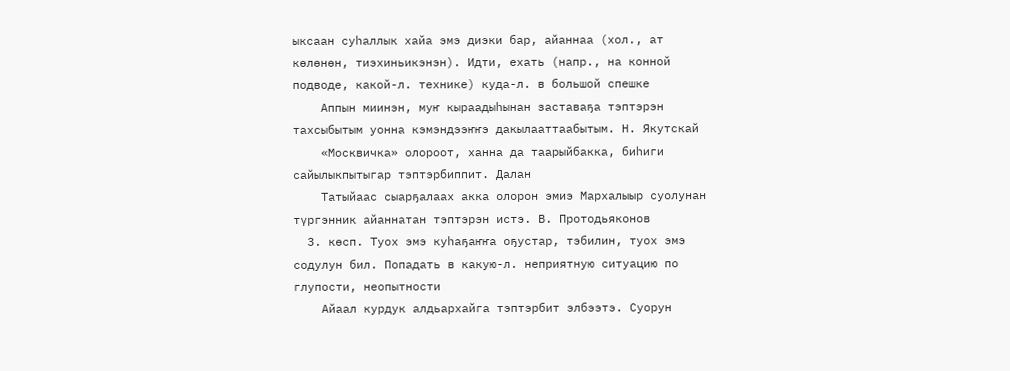ыксаан суһаллык хайа эмэ диэки бар, айаннаа (хол., ат көлөнөн, тиэхиньикэнэн). Идти, ехать (напр., на конной подводе, какой-л. технике) куда-л. в большой спешке
    Аппын миинэн, муҥ кыраадыһынан заставаҕа тэптэрэн тахсыбытым уонна кэмэндээҥҥэ дакылааттаабытым. Н. Якутскай
    «Москвичка» олороот, ханна да таарыйбакка, биһиги сайылыкпытыгар тэптэрбиппит. Далан
    Татыйаас сыарҕалаах акка олорон эмиэ Мархалыыр суолунан түргэнник айаннатан тэптэрэн истэ. В. Протодьяконов
  3. көсп. Туох эмэ куһаҕаҥҥа оҕустар, тэбилин, туох эмэ содулун бил. Попадать в какую-л. неприятную ситуацию по глупости, неопытности
    Айаал курдук алдьархайга тэптэрбит элбээтэ. Суорун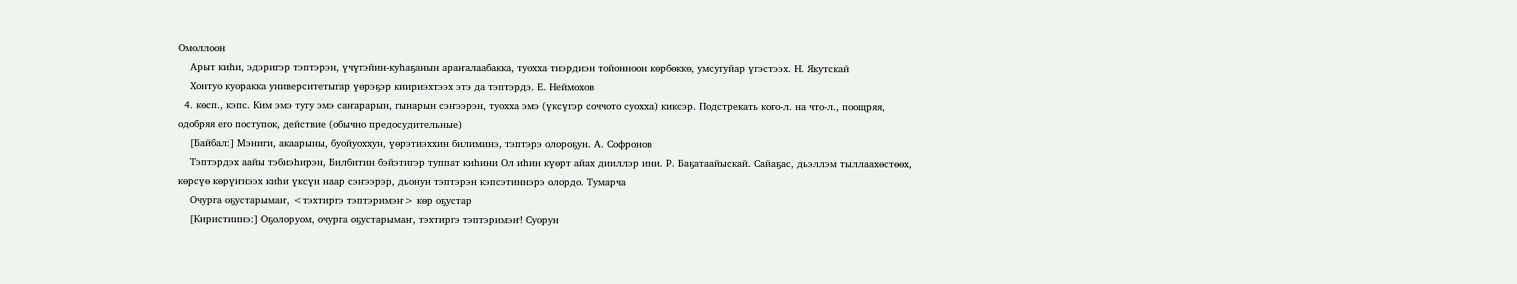Омоллоон
    Арыт киһи, эдэригэр тэптэрэн, үчүгэйин-куһаҕанын араҥалаабакка, туохха тиэрдиэн тойонноон көрбөккө, умсугуйар үгэстээх. Н. Якутскай
    Хонтуо куоракка университетыгар үөрэҕэр киириэхтээх этэ да тэптэрдэ. Е. Неймохов
  4. көсп., кэпс. Ким эмэ тугу эмэ саҥарарын, гынарын сэҥээрэн, туохха эмэ (үксүгэр соччото суохха) киксэр. Подстрекать кого-л. на что-л., поощряя, одобряя его поступок, действие (обычно предосудительные)
    [Байбал:] Мэниги, акаарыны, буойуоххун, үөрэтиэххин билиминэ, тэптэрэ олороҕун. А. Софронов
    Тэптэрдэх аайы тэбиэһирэн, Билбитин бэйэтигэр туппат киһини Ол иһин күөрт айах дииллэр ини. Р. Баҕатаайыскай. Сайаҕас, дьэллэм тыллаахөстөөх, көрсүө көрүҥнээх киһи үксүн наар сэҥээрэр, дьонун тэптэрэн кэпсэтиннэрэ олордо. Тумарча
    Очурга оҕустарымаҥ, <тэхтиргэ тэптэримэҥ> көр оҕустар
    [Киристиинэ:] Оҕолоруом, очурга оҕустарымаҥ, тэхтиргэ тэптэримэҥ! Суорун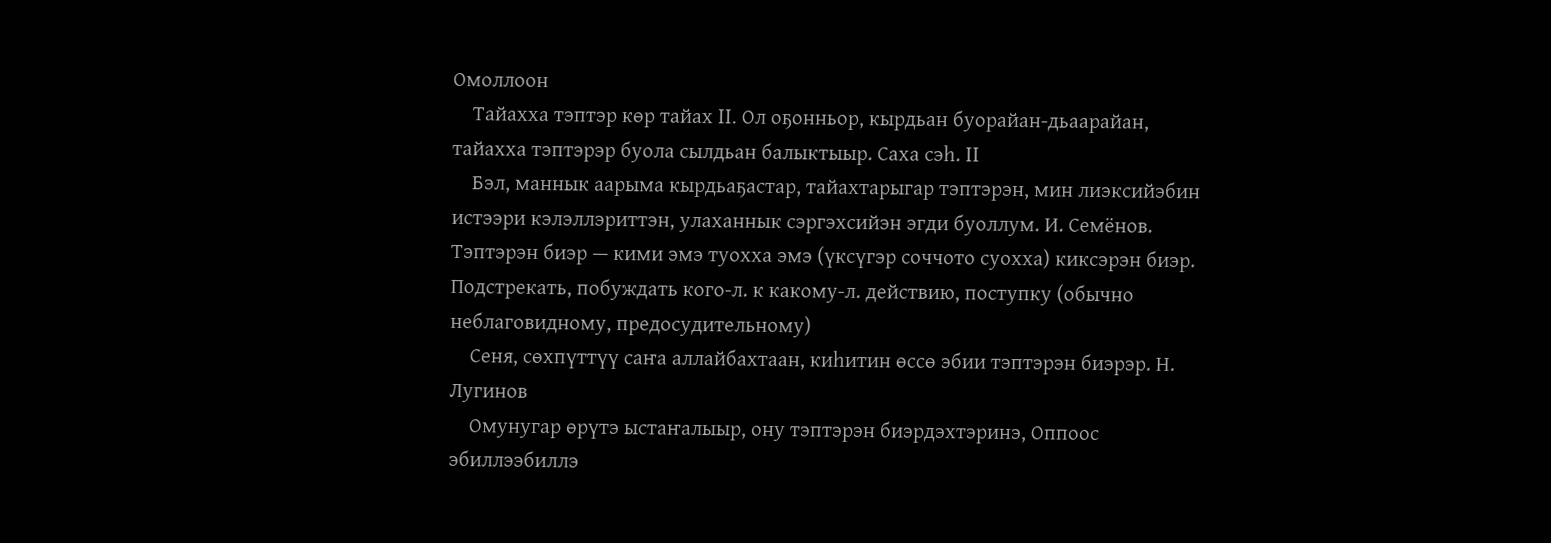Омоллоон
    Тайахха тэптэр көр тайах II. Ол оҕонньор, кырдьан буорайан-дьаарайан, тайахха тэптэрэр буола сылдьан балыктыыр. Саха сэһ. II
    Бэл, маннык аарыма кырдьаҕастар, тайахтарыгар тэптэрэн, мин лиэксийэбин истээри кэлэллэриттэн, улаханнык сэргэхсийэн эгди буоллум. И. Семёнов. Тэптэрэн биэр — кими эмэ туохха эмэ (үксүгэр соччото суохха) киксэрэн биэр. Подстрекать, побуждать кого-л. к какому-л. действию, поступку (обычно неблаговидному, предосудительному)
    Сеня, сөхпүттүү саҥа аллайбахтаан, киһитин өссө эбии тэптэрэн биэрэр. Н. Лугинов
    Омунугар өрүтэ ыстаҥалыыр, ону тэптэрэн биэрдэхтэринэ, Оппоос эбиллээбиллэ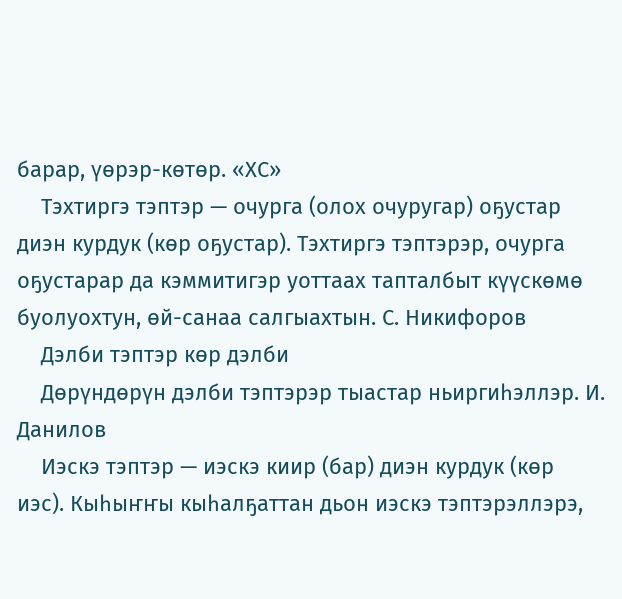барар, үөрэр-көтөр. «ХС»
    Тэхтиргэ тэптэр — очурга (олох очуругар) оҕустар диэн курдук (көр оҕустар). Тэхтиргэ тэптэрэр, очурга оҕустарар да кэммитигэр уоттаах тапталбыт күүскөмө буолуохтун, өй-санаа салгыахтын. С. Никифоров
    Дэлби тэптэр көр дэлби
    Дөрүндөрүн дэлби тэптэрэр тыастар ньиргиһэллэр. И. Данилов
    Иэскэ тэптэр — иэскэ киир (бар) диэн курдук (көр иэс). Кыһыҥҥы кыһалҕаттан дьон иэскэ тэптэрэллэрэ,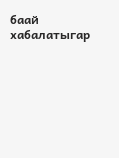баай хабалатыгар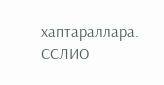хаптараллара. ССЛИО